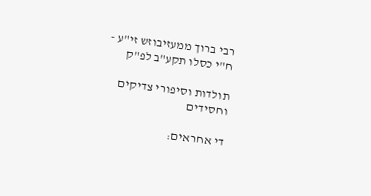רבי ברוך ממעזיבוזש זי"ע - ח"י כסלו תקע"ב לפ"ק

תולדות וסיפורי צדיקים וחסידים

די אחראים: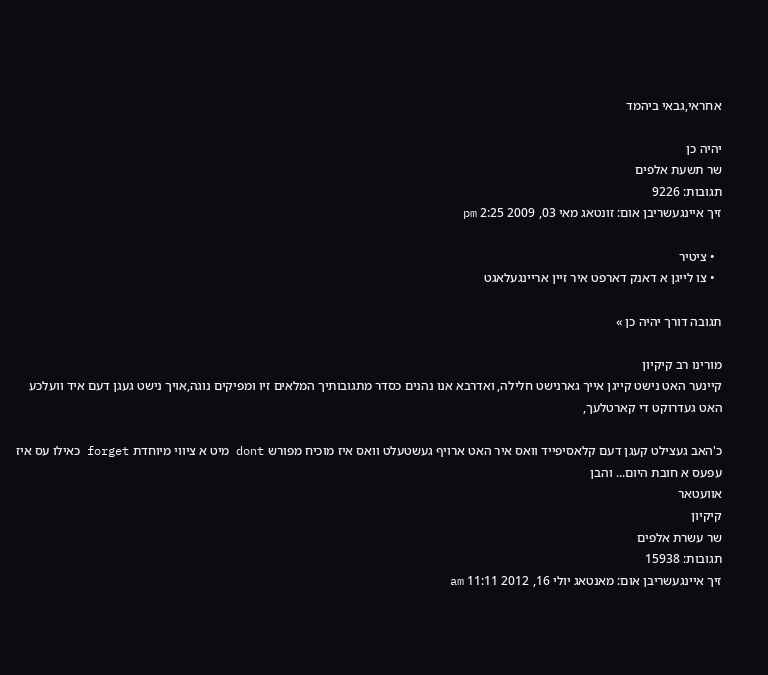אחראי,גבאי ביהמד

יהיה כן
שר תשעת אלפים
תגובות: 9226
זיך איינגעשריבן אום: זונטאג מאי 03, 2009 2:25 pm

  • ציטיר
  • צו לייגן א דאנק דארפט איר זיין אריינגעלאגט

תגובה דורך יהיה כן »

מורינו רב קיקיון
קיינער האט נישט קייגן אייך גארנישט חלילה, ואדרבא אנו נהנים כסדר מתגובותיך המלאים זיו ומפיקים נוגה,אויך נישט געגן דעם איד וועלכע האט געדרוקט די קארטלעך,

כ'האב געצילט קעגן דעם קלאסיפייד וואס איר האט ארויף געשטעלט וואס איז מוכיח מפורש dont מיט א ציווי מיוחדת forget כאילו עס איז עפעס א חובת היום... והבן
אוועטאר
קיקיון
שר עשרת אלפים
תגובות: 15938
זיך איינגעשריבן אום: מאנטאג יולי 16, 2012 11:11 am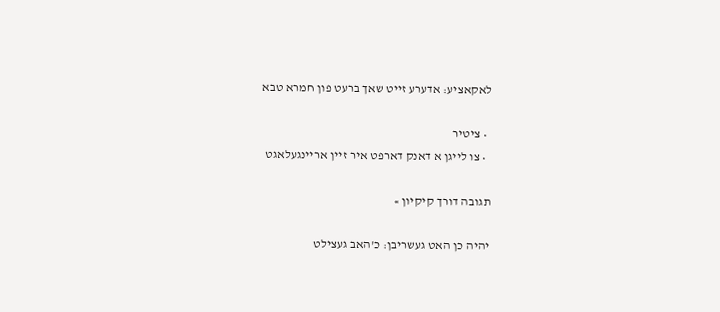לאקאציע: אדערע זייט שאך ברעט פון חמרא טבא

  • ציטיר
  • צו לייגן א דאנק דארפט איר זיין אריינגעלאגט

תגובה דורך קיקיון »

יהיה כן האט געשריבן: כ'האב געצילט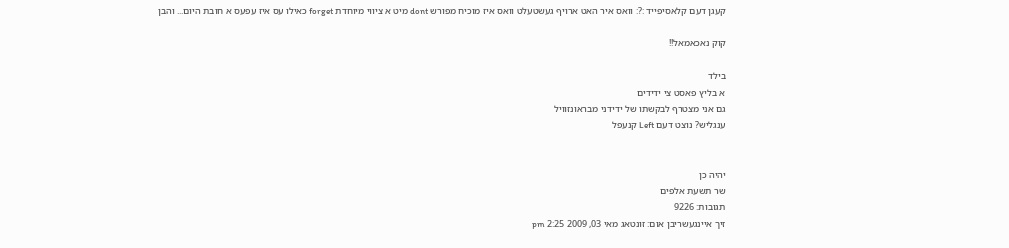קעגן דעם קלאסיפייד :?: וואס איר האט ארויף געשטעלט וואס איז מוכיח מפורש dont מיט א ציווי מיוחדת forget כאילו עס איז עפעס א חובת היום... והבן

קוק נאכאמאל!!

בילד
א בליץ פאסט צי ידידים
גם אני מצטרף לבקשתו של ידידני מבראונזוויל
ענגליש? נוצט דעם Left קנעפל


יהיה כן
שר תשעת אלפים
תגובות: 9226
זיך איינגעשריבן אום: זונטאג מאי 03, 2009 2:25 pm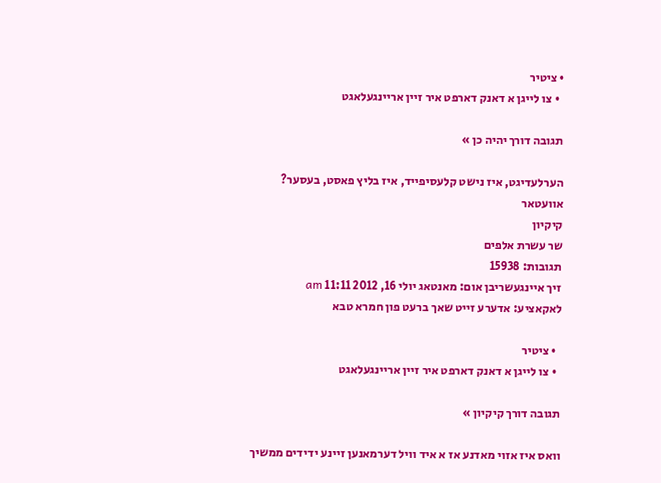• ציטיר
  • צו לייגן א דאנק דארפט איר זיין אריינגעלאגט

תגובה דורך יהיה כן »

הערלעדיגט, איז נישט קלעסיפייד, איז בליץ פאסט, בעסער?
אוועטאר
קיקיון
שר עשרת אלפים
תגובות: 15938
זיך איינגעשריבן אום: מאנטאג יולי 16, 2012 11:11 am
לאקאציע: אדערע זייט שאך ברעט פון חמרא טבא

  • ציטיר
  • צו לייגן א דאנק דארפט איר זיין אריינגעלאגט

תגובה דורך קיקיון »

וואס איז אזוי מאדנע אז א איד וויל דערמאנען זיינע ידידים ממשיך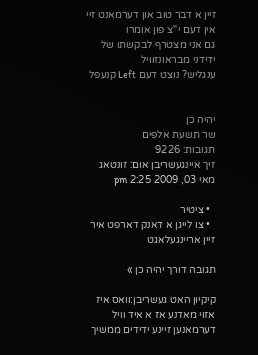זיין א דבר טוב און דערמאנט זיי אין דעם י"צ פון אומרו
גם אני מצטרף לבקשתו של ידידני מבראונזוויל
ענגליש? נוצט דעם Left קנעפל


יהיה כן
שר תשעת אלפים
תגובות: 9226
זיך איינגעשריבן אום: זונטאג מאי 03, 2009 2:25 pm

  • ציטיר
  • צו לייגן א דאנק דארפט איר זיין אריינגעלאגט

תגובה דורך יהיה כן »

קיקיון האט געשריבן:וואס איז אזוי מאדנע אז א איד וויל דערמאנען זיינע ידידים ממשיך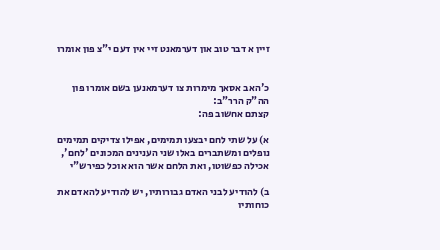זיין א דבר טוב און דערמאנט זיי אין דעם י"צ פון אומרו


כ'האב אסאך מימרות צו דערמאנען בשם אומרו פון הה"ק הרר"ב:
קצתם אחשוב פה:

א) על שתי לחם יבצעו תמימים, אפילו צדיקים תמימים נופלים ומשתברים באלו שני הענינים המכונים 'לחם', אכילה כפשוטו, ואת הלחם אשר הוא אוכל כפירש"י

ב) להודיע לבני האדם גבורותיו, יש להודיע להאדם את כוחותיו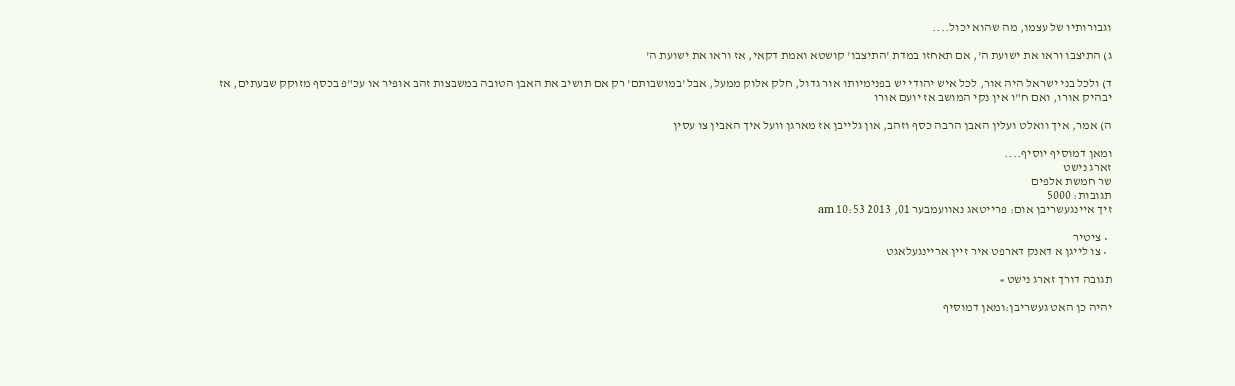וגבורותיו של עצמו, מה שהוא יכול....

ג) התיצבו וראו את ישועת ה', אם תאחזו במדת 'התיצבו' קושטא ואמת דקאי, אז וראו את ישועת ה'

ד) ולכל בני ישראל היה אור, לכל איש יהודי יש בפנימיותו אור גדול, חלק אלוק ממעל, אבל 'במושבותם' רק אם תושיב את האבן הטובה במשבצות זהב אופיר או עכ"פ בכסף מזוקק שבעתים, אז יבהיק אורו, ואם ח"ו אין נקי המושב אז יועם אורו

ה) אמר, איך וואלט ועלין האבן הרבה כסף וזהב, און גלייבן אז מארגן וועל איך האבין צו עסין

ומאן דמוסיף יוסיף....
זארג נישט
שר חמשת אלפים
תגובות: 5000
זיך איינגעשריבן אום: פרייטאג נאוועמבער 01, 2013 10:53 am

  • ציטיר
  • צו לייגן א דאנק דארפט איר זיין אריינגעלאגט

תגובה דורך זארג נישט »

יהיה כן האט געשריבן:ומאן דמוסיף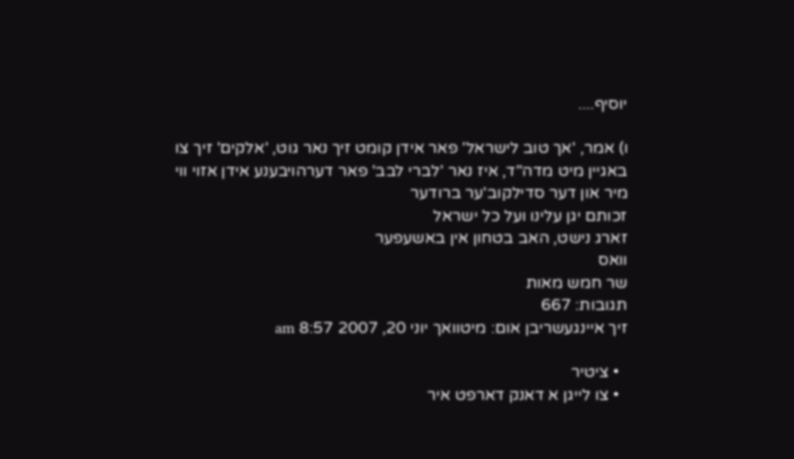יוסיף....

ו) אמר, 'אך טוב לישראל' פאר אידן קומט זיך נאר גוט, 'אלקים' זיך צו באגיין מיט מדה"ד, איז נאר 'לברי לבב' פאר דערהויבענע אידן אזוי ווי מיר און דער סדילקוב'ער ברודער
זכותם יגן עלינו ועל כל ישראל
זארג נישט, האב בטחון אין באשעפער
וואס
שר חמש מאות
תגובות: 667
זיך איינגעשריבן אום: מיטוואך יוני 20, 2007 8:57 am

  • ציטיר
  • צו לייגן א דאנק דארפט איר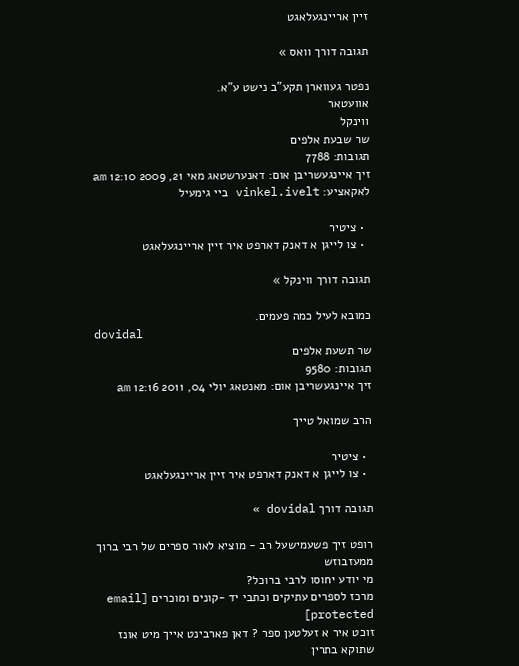זיין אריינגעלאגט

תגובה דורך וואס »

נפטר געווארן תקע"ב נישט ע"א.
אוועטאר
ווינקל
שר שבעת אלפים
תגובות: 7788
זיך איינגעשריבן אום: דאנערשטאג מאי 21, 2009 12:10 am
לאקאציע: vinkel.ivelt ביי גימעיל

  • ציטיר
  • צו לייגן א דאנק דארפט איר זיין אריינגעלאגט

תגובה דורך ווינקל »

כמובא לעיל כמה פעמים.
dovidal
שר תשעת אלפים
תגובות: 9580
זיך איינגעשריבן אום: מאנטאג יולי 04, 2011 12:16 am

הרב שמואל טייך

  • ציטיר
  • צו לייגן א דאנק דארפט איר זיין אריינגעלאגט

תגובה דורך dovidal »

רופט זיך פשעמישעל רב - מוציא לאור ספרים של רבי ברוך ממעזבוזש
מי יודע יחוסו לרבי ברוכל?
מרכז לספרים עתיקים וכתבי יד -קונים ומוכרים [email protected]
זוכט איר א זעלטען ספר ? דאן פארבינט אייך מיט אונז
שתוקא בתרין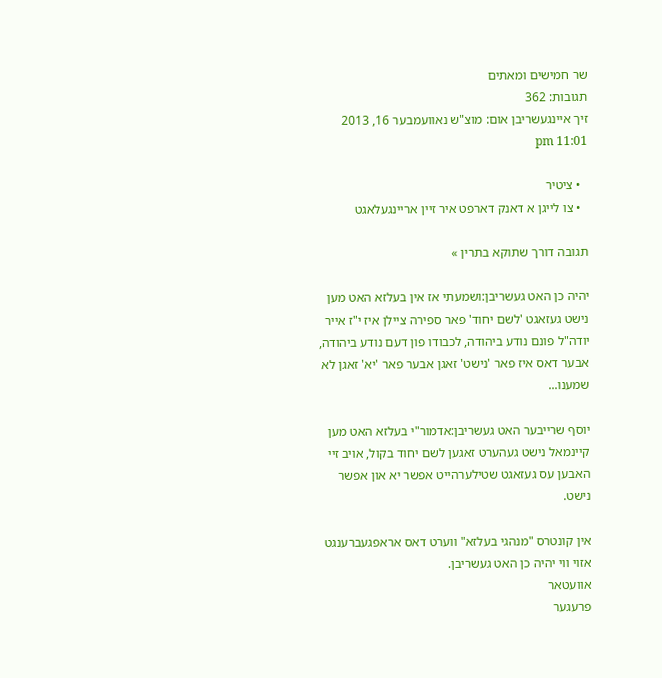שר חמישים ומאתים
תגובות: 362
זיך איינגעשריבן אום: מוצ"ש נאוועמבער 16, 2013 11:01 pm

  • ציטיר
  • צו לייגן א דאנק דארפט איר זיין אריינגעלאגט

תגובה דורך שתוקא בתרין »

יהיה כן האט געשריבן:ושמעתי אז אין בעלזא האט מען נישט געזאגט 'לשם יחוד' פאר ספירה ציילן איז י"ז אייר יודה"ל פונם נודע ביהודה, לכבודו פון דעם נודע ביהודה, אבער דאס איז פאר 'נישט' זאגן אבער פאר 'יא' זאגן לא שמענו...

יוסף שרייבער האט געשריבן:אדמור"י בעלזא האט מען קיינמאל נישט געהערט זאגען לשם יחוד בקול, אויב זיי האבען עס געזאגט שטילערהייט אפשר יא און אפשר נישט.

אין קונטרס "מנהגי בעלזא" ווערט דאס אראפגעברענגט אזוי ווי יהיה כן האט געשריבן.
אוועטאר
פרעגער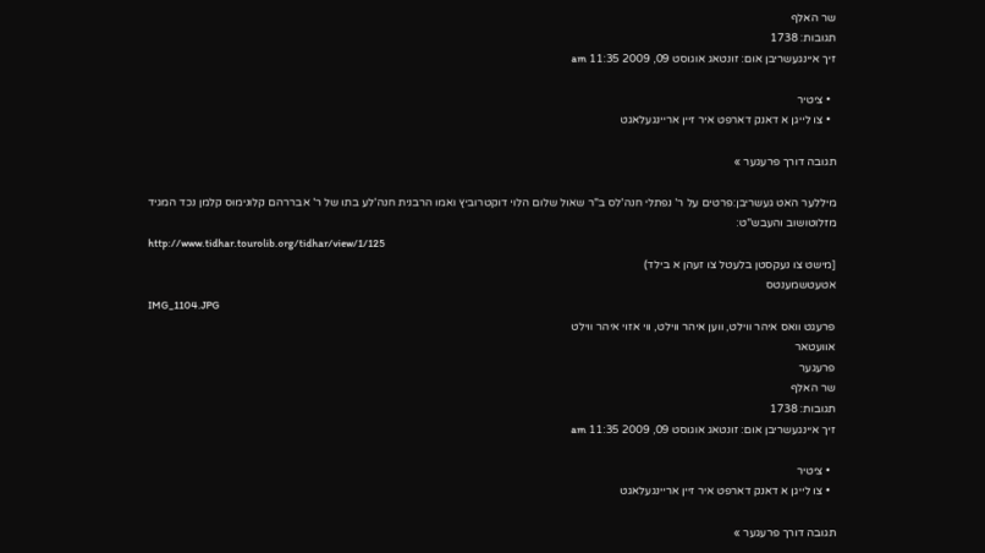שר האלף
תגובות: 1738
זיך איינגעשריבן אום: זונטאג אוגוסט 09, 2009 11:35 am

  • ציטיר
  • צו לייגן א דאנק דארפט איר זיין אריינגעלאגט

תגובה דורך פרעגער »

מיללער האט געשריבן:פרטים על ר' נפתלי חנה'לס ב"ר שאול שלום הלוי דוקטרוביץ ואמו הרבנית חנה'לע בתו של ר' אבררהם קלונימוס קלמן נכד המגיד מזלוטושוב והעבש"ט:
http://www.tidhar.tourolib.org/tidhar/view/1/125
[מישט צו נעקסטן בלעטל צו זעהן א בילד)
אטעטשמענטס
IMG_1104.JPG
פרעגט וואס איהר ווילט, ווען איהר ווילט, ווי אזוי איהר ווילט
אוועטאר
פרעגער
שר האלף
תגובות: 1738
זיך איינגעשריבן אום: זונטאג אוגוסט 09, 2009 11:35 am

  • ציטיר
  • צו לייגן א דאנק דארפט איר זיין אריינגעלאגט

תגובה דורך פרעגער »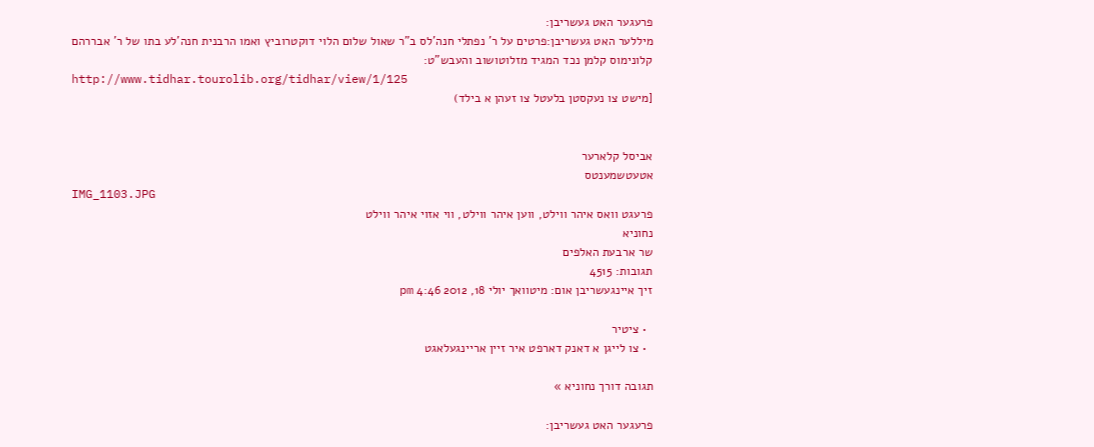פרעגער האט געשריבן:
מיללער האט געשריבן:פרטים על ר' נפתלי חנה'לס ב"ר שאול שלום הלוי דוקטרוביץ ואמו הרבנית חנה'לע בתו של ר' אבררהם קלונימוס קלמן נכד המגיד מזלוטושוב והעבש"ט:
http://www.tidhar.tourolib.org/tidhar/view/1/125
[מישט צו נעקסטן בלעטל צו זעהן א בילד)


אביסל קלארער
אטעטשמענטס
IMG_1103.JPG
פרעגט וואס איהר ווילט, ווען איהר ווילט, ווי אזוי איהר ווילט
נחוניא
שר ארבעת האלפים
תגובות: 4515
זיך איינגעשריבן אום: מיטוואך יולי 18, 2012 4:46 pm

  • ציטיר
  • צו לייגן א דאנק דארפט איר זיין אריינגעלאגט

תגובה דורך נחוניא »

פרעגער האט געשריבן: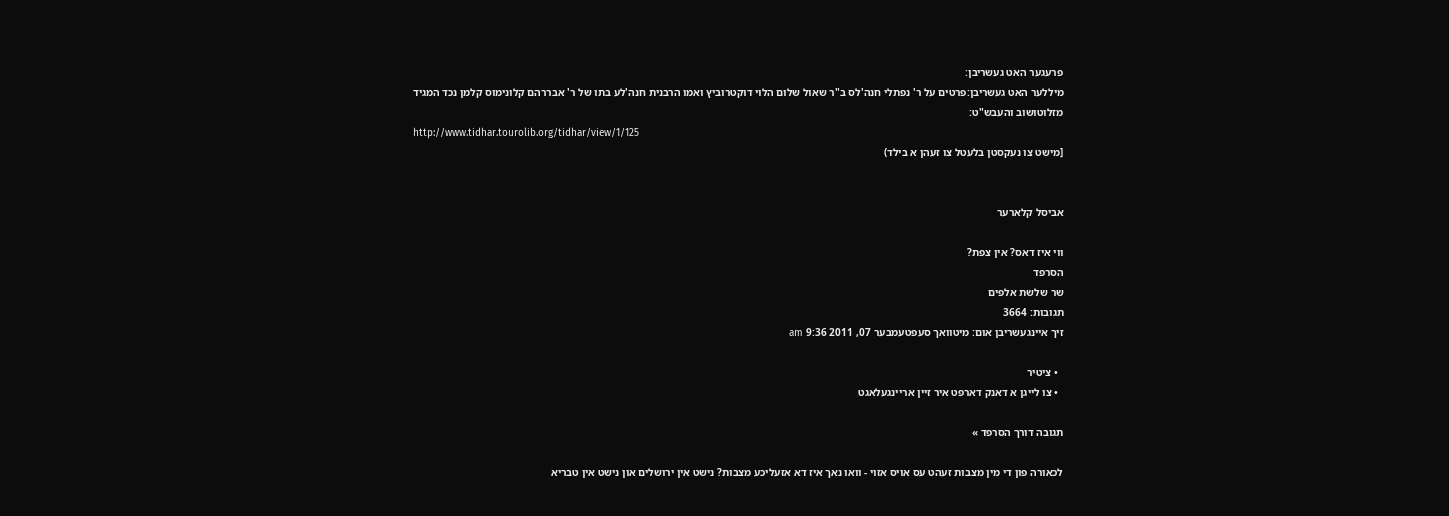פרעגער האט געשריבן:
מיללער האט געשריבן:פרטים על ר' נפתלי חנה'לס ב"ר שאול שלום הלוי דוקטרוביץ ואמו הרבנית חנה'לע בתו של ר' אבררהם קלונימוס קלמן נכד המגיד מזלוטושוב והעבש"ט:
http://www.tidhar.tourolib.org/tidhar/view/1/125
[מישט צו נעקסטן בלעטל צו זעהן א בילד)


אביסל קלארער

ווי איז דאס? אין צפת?
הסרפד
שר שלשת אלפים
תגובות: 3664
זיך איינגעשריבן אום: מיטוואך סעפטעמבער 07, 2011 9:36 am

  • ציטיר
  • צו לייגן א דאנק דארפט איר זיין אריינגעלאגט

תגובה דורך הסרפד »

לכאורה פון די מין מצבות זעהט עס אויס אזוי - וואו נאך איז דא אזעליכע מצבות? נישט אין ירושלים און נישט אין טבריא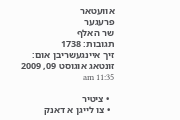אוועטאר
פרעגער
שר האלף
תגובות: 1738
זיך איינגעשריבן אום: זונטאג אוגוסט 09, 2009 11:35 am

  • ציטיר
  • צו לייגן א דאנק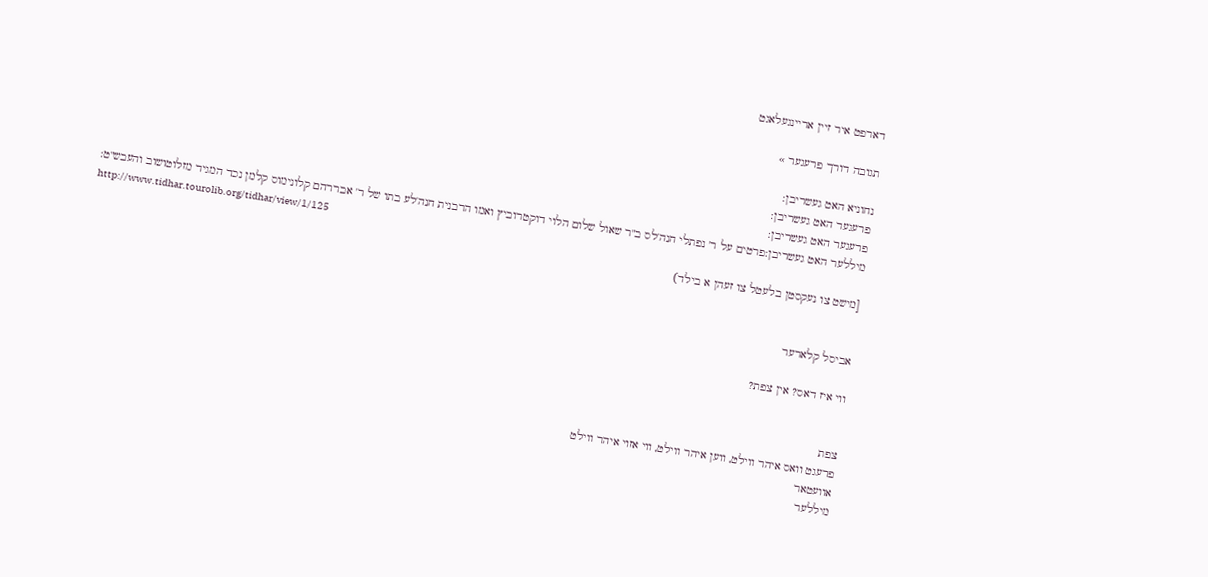דארפט איר זיין אריינגעלאגט

תגובה דורך פרעגער »

נחוניא האט געשריבן:
פרעגער האט געשריבן:
פרעגער האט געשריבן:
מיללער האט געשריבן:פרטים על ר' נפתלי חנה'לס ב"ר שאול שלום הלוי דוקטרוביץ ואמו הרבנית חנה'לע בתו של ר' אבררהם קלונימוס קלמן נכד המגיד מזלוטושוב והעבש"ט:
http://www.tidhar.tourolib.org/tidhar/view/1/125
[מישט צו נעקסטן בלעטל צו זעהן א בילד)


אביסל קלארער

ווי איז דאס? אין צפת?


צפת
פרעגט וואס איהר ווילט, ווען איהר ווילט, ווי אזוי איהר ווילט
אוועטאר
מיללער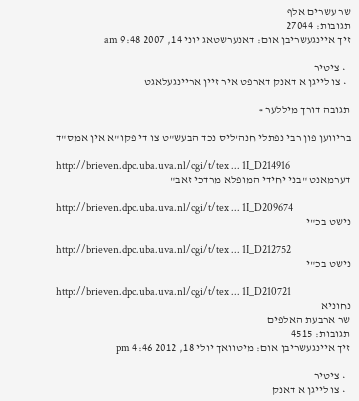שר עשרים אלף
תגובות: 27044
זיך איינגעשריבן אום: דאנערשטאג יוני 14, 2007 9:48 am

  • ציטיר
  • צו לייגן א דאנק דארפט איר זיין אריינגעלאגט

תגובה דורך מיללער »

בריווען פון רבי נפתלי חנה'ליס נכד הבעש"ט צו די פקו"א אין אמס"ד

http://brieven.dpc.uba.uva.nl/cgi/t/tex ... 1I_D214916
דערמאנט "בני יחידי המופלא מרדכי זאב"

http://brieven.dpc.uba.uva.nl/cgi/t/tex ... 1I_D209674
נישט בכ"י

http://brieven.dpc.uba.uva.nl/cgi/t/tex ... 1I_D212752
נישט בכ"י

http://brieven.dpc.uba.uva.nl/cgi/t/tex ... 1I_D210721
נחוניא
שר ארבעת האלפים
תגובות: 4515
זיך איינגעשריבן אום: מיטוואך יולי 18, 2012 4:46 pm

  • ציטיר
  • צו לייגן א דאנק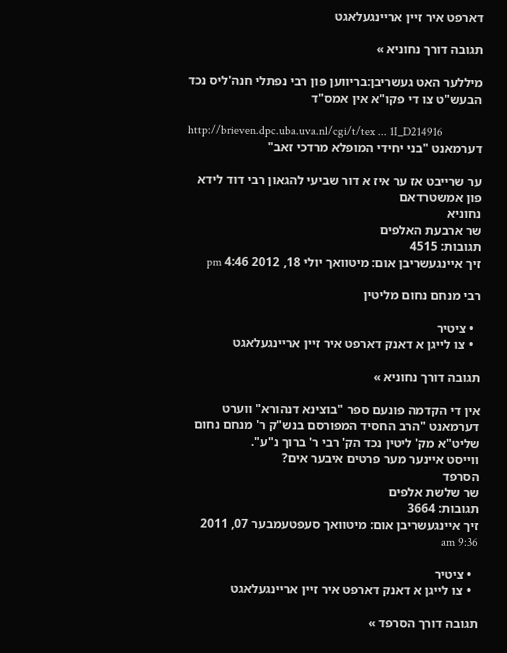דארפט איר זיין אריינגעלאגט

תגובה דורך נחוניא »

מיללער האט געשריבן:בריווען פון רבי נפתלי חנה'ליס נכד הבעש"ט צו די פקו"א אין אמס"ד

http://brieven.dpc.uba.uva.nl/cgi/t/tex ... 1I_D214916
דערמאנט "בני יחידי המופלא מרדכי זאב"

ער שרייבט אז ער איז א דור שביעי להגאון רבי דוד לידא פון אמשטרדאם
נחוניא
שר ארבעת האלפים
תגובות: 4515
זיך איינגעשריבן אום: מיטוואך יולי 18, 2012 4:46 pm

רבי מנחם נחום מליטין

  • ציטיר
  • צו לייגן א דאנק דארפט איר זיין אריינגעלאגט

תגובה דורך נחוניא »

אין די הקדמה פונעם ספר "בוצינא דנהורא" ווערט דערמאנט "הרב החסיד המפורסם בנש"ק ר' מנחם נחום שליט"א מק' ליטין נכד הק' רבי ר' ברוך נ"ע".
ווייסט איינער מער פרטים איבער אים?
הסרפד
שר שלשת אלפים
תגובות: 3664
זיך איינגעשריבן אום: מיטוואך סעפטעמבער 07, 2011 9:36 am

  • ציטיר
  • צו לייגן א דאנק דארפט איר זיין אריינגעלאגט

תגובה דורך הסרפד »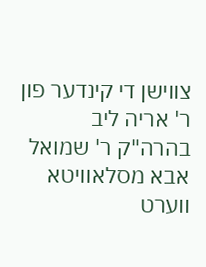צווישן די קינדער פון ר' אריה ליב בהרה"ק ר' שמואל אבא מסלאוויטא ווערט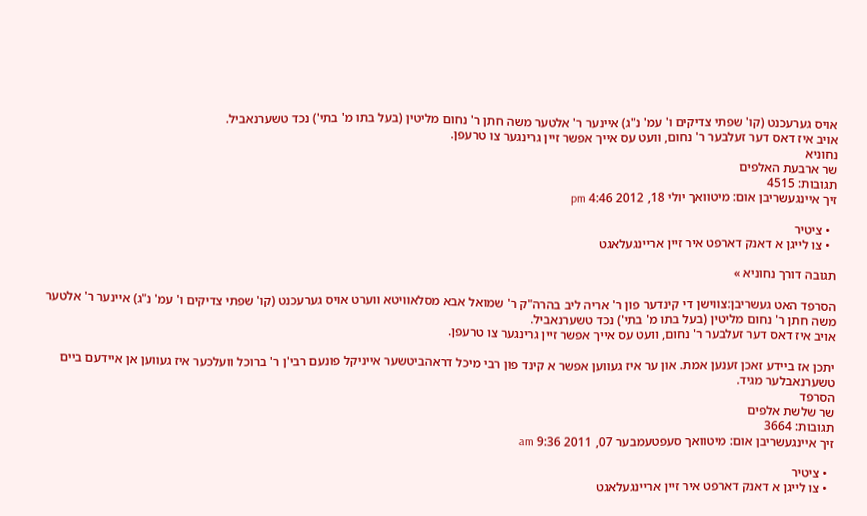אויס גערעכנט (קו' שפתי צדיקים ו' עמ' נ"ג) איינער ר' אלטער משה חתן ר' נחום מליטין (בעל בתו מ' בתי') נכד טשערנאביל.
אויב איז דאס דער זעלבער ר' נחום, וועט עס אייך אפשר זיין גרינגער צו טרעפן.
נחוניא
שר ארבעת האלפים
תגובות: 4515
זיך איינגעשריבן אום: מיטוואך יולי 18, 2012 4:46 pm

  • ציטיר
  • צו לייגן א דאנק דארפט איר זיין אריינגעלאגט

תגובה דורך נחוניא »

הסרפד האט געשריבן:צווישן די קינדער פון ר' אריה ליב בהרה"ק ר' שמואל אבא מסלאוויטא ווערט אויס גערעכנט (קו' שפתי צדיקים ו' עמ' נ"ג) איינער ר' אלטער משה חתן ר' נחום מליטין (בעל בתו מ' בתי') נכד טשערנאביל.
אויב איז דאס דער זעלבער ר' נחום, וועט עס אייך אפשר זיין גרינגער צו טרעפן.

יתכן אז ביידע זאכן זענען אמת. און ער איז געווען אפשר א קינד פון רבי מיכל דראהביטשער אייניקל פונעם רבי'ן ר' ברוכל וועלכער איז געווען אן איידעם ביים טשערנאבלער מגיד.
הסרפד
שר שלשת אלפים
תגובות: 3664
זיך איינגעשריבן אום: מיטוואך סעפטעמבער 07, 2011 9:36 am

  • ציטיר
  • צו לייגן א דאנק דארפט איר זיין אריינגעלאגט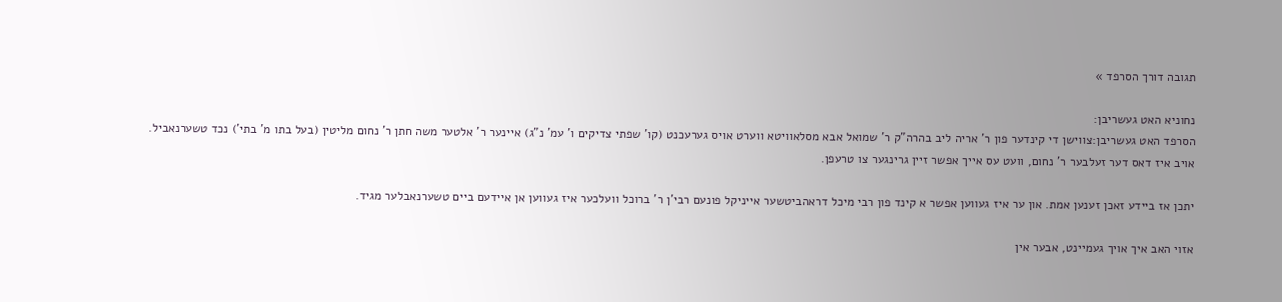תגובה דורך הסרפד »

נחוניא האט געשריבן:
הסרפד האט געשריבן:צווישן די קינדער פון ר' אריה ליב בהרה"ק ר' שמואל אבא מסלאוויטא ווערט אויס גערעכנט (קו' שפתי צדיקים ו' עמ' נ"ג) איינער ר' אלטער משה חתן ר' נחום מליטין (בעל בתו מ' בתי') נכד טשערנאביל.
אויב איז דאס דער זעלבער ר' נחום, וועט עס אייך אפשר זיין גרינגער צו טרעפן.

יתכן אז ביידע זאכן זענען אמת. און ער איז געווען אפשר א קינד פון רבי מיכל דראהביטשער אייניקל פונעם רבי'ן ר' ברוכל וועלכער איז געווען אן איידעם ביים טשערנאבלער מגיד.

אזוי האב איך אויך געמיינט, אבער אין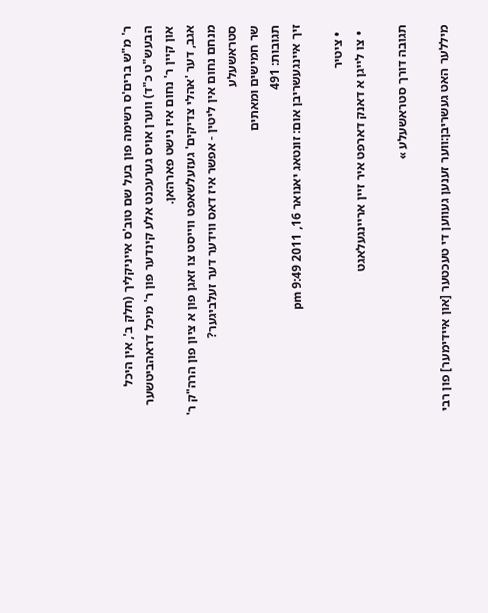ר' מ"ש ברים'ס רשימה פון בעל שם טוב'ס אייניקליך (חלק ב', אין היכל הבעש"ט כ"ד) ווערן אויס גערעכנט אלע קינדער פון ר' מיכל דראהביטשער און קיין ר' נחום איז נישט פארהאן.
אגב, דער 'אהלי צדיקים' געזעלשאפט ווייסט צו זאגן פון א ציון פון הרה"ק ר' מנחם נחום אין ליטין - אפשר איז דאס ווידער דער זעלביגער?
סטראשעלע
שר חמישים ומאתים
תגובות: 491
זיך איינגעשריבן אום: זונטאג יאנואר 16, 2011 9:49 pm

  • ציטיר
  • צו לייגן א דאנק דארפט איר זיין אריינגעלאגט

תגובה דורך סטראשעלע »

מיללער האט געשריבן:ווער זענען געווען די טעכטער [און איידימער] פון רבי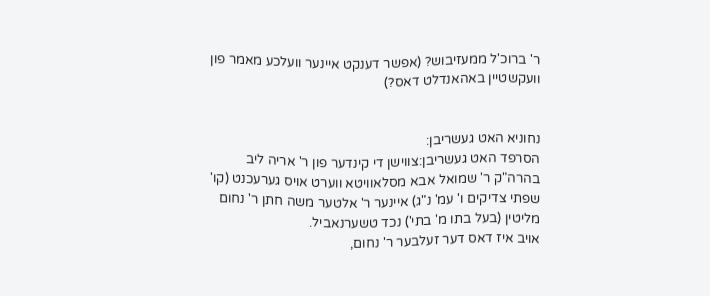ר' ברוכ'ל ממעזיבוש? (אפשר דענקט איינער וועלכע מאמר פון וועקשטיין באהאנדלט דאס?)


נחוניא האט געשריבן:
הסרפד האט געשריבן:צווישן די קינדער פון ר' אריה ליב בהרה"ק ר' שמואל אבא מסלאוויטא ווערט אויס גערעכנט (קו' שפתי צדיקים ו' עמ' נ"ג) איינער ר' אלטער משה חתן ר' נחום מליטין (בעל בתו מ' בתי') נכד טשערנאביל.
אויב איז דאס דער זעלבער ר' נחום,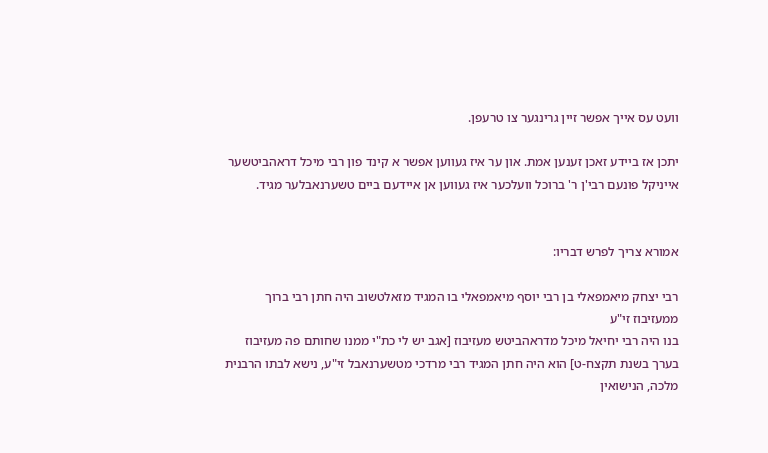וועט עס אייך אפשר זיין גרינגער צו טרעפן.

יתכן אז ביידע זאכן זענען אמת. און ער איז געווען אפשר א קינד פון רבי מיכל דראהביטשער אייניקל פונעם רבי'ן ר' ברוכל וועלכער איז געווען אן איידעם ביים טשערנאבלער מגיד.


אמורא צריך לפרש דבריו:

רבי יצחק מיאמפאלי בן רבי יוסף מיאמפאלי בו המגיד מזאלטשוב היה חתן רבי ברוך ממעזיבוז זי"ע
בנו היה רבי יחיאל מיכל מדראהביטש מעזיבוז [אגב יש לי כת"י ממנו שחותם פה מעזיבוז בערך בשנת תקצח-ט] הוא היה חתן המגיד רבי מרדכי מטשערנאבל זי"ע, נישא לבתו הרבנית מלכה, הנישואין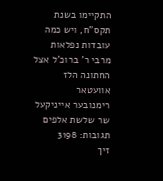התקיימו בשנת תקס"ח, ויש כמה עובדות נפלאות מרבי ר' ברוכ'ל אצל החתונה הלז
אוועטאר
רימנובער אייניקעל
שר שלשת אלפים
תגובות: 3198
זיך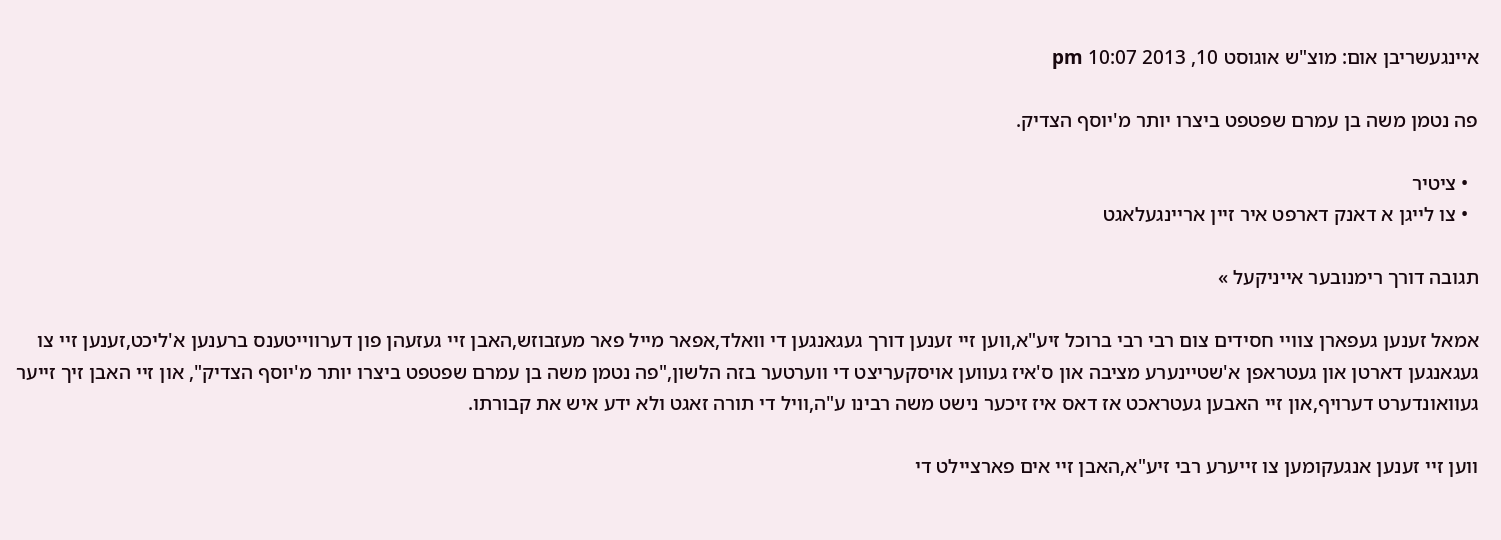איינגעשריבן אום: מוצ"ש אוגוסט 10, 2013 10:07 pm

פה נטמן משה בן עמרם שפטפט ביצרו יותר מ'יוסף הצדיק.

  • ציטיר
  • צו לייגן א דאנק דארפט איר זיין אריינגעלאגט

תגובה דורך רימנובער אייניקעל »

אמאל זענען געפארן צוויי חסידים צום רבי רבי ברוכל זיע"א,ווען זיי זענען דורך געגאנגען די וואלד,אפאר מייל פאר מעזבוזש,האבן זיי געזעהן פון דערווייטענס ברענען א'ליכט,זענען זיי צו געגאנגען דארטן און געטראפן א'שטיינערע מציבה און ס'איז געווען אויסקעריצט די ווערטער בזה הלשון,"פה נטמן משה בן עמרם שפטפט ביצרו יותר מ'יוסף הצדיק", און זיי האבן זיך זייער געוואונדערט דערויף,און זיי האבען געטראכט אז דאס איז זיכער נישט משה רבינו ע"ה,וויל די תורה זאגט ולא ידע איש את קבורתו.

ווען זיי זענען אנגעקומען צו זייערע רבי זיע"א,האבן זיי אים פארציילט די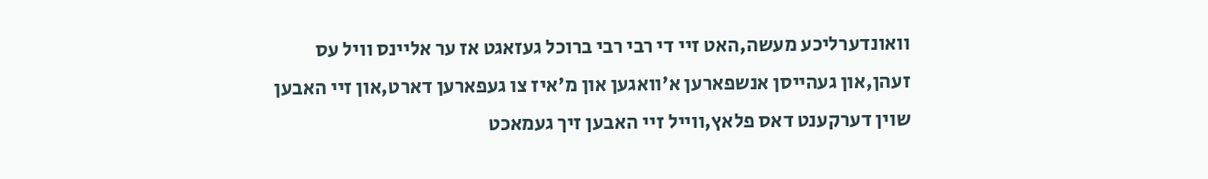וואונדערליכע מעשה,האט זיי די רבי רבי ברוכל געזאגט אז ער אליינס וויל עס זעהן,און געהייסן אנשפארען א'וואגען און מ'איז צו געפארען דארט,און זיי האבען שוין דערקענט דאס פלאץ,ווייל זיי האבען זיך געמאכט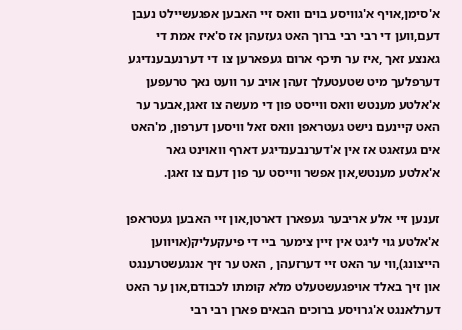א'סימן,אויף א'גוויסע בוים וואס זיי האבען אפגעשיילט נעבן דעם,ווען די רבי רבי ברוך האט געזעהן אז ס'איז אמת די גאנצע זאך ,איז ער תיכף ארום געפארען צו די דערנעבענדיגע דערפלעך מיט שטעטעלך זעהן אויב ער וועט נאך טרעפען א'אלטע מענטש וואס ווייסט פון די מעשה צו זאגן,אבער ער האט קיינעם נישט געטראפן וואס זאל וויסען דערפון, מ'האט אים געזאגט אז אין א'דערנבענדיגע דארף וואוינט גאר א'אלטע מענטש,און אפשר ווייסט ער פון דעם צו זאגן.

זענען זיי אלע אריבער געפארן דארטן,און זיי האבען געטראפן א'אלטע גוי ליגט אין זיין צימער ביי די פיעקעליק(אויווען הייצונג),ווי ער האט זיי דערזעהן , האט ער זיך אנגעשטרענגט און זיך באלד אויפגעשטעלט מלא קומתו לכבודם,און ער האט דערלאנגט א'גרויסע ברוכים הבאים פארן רבי רבי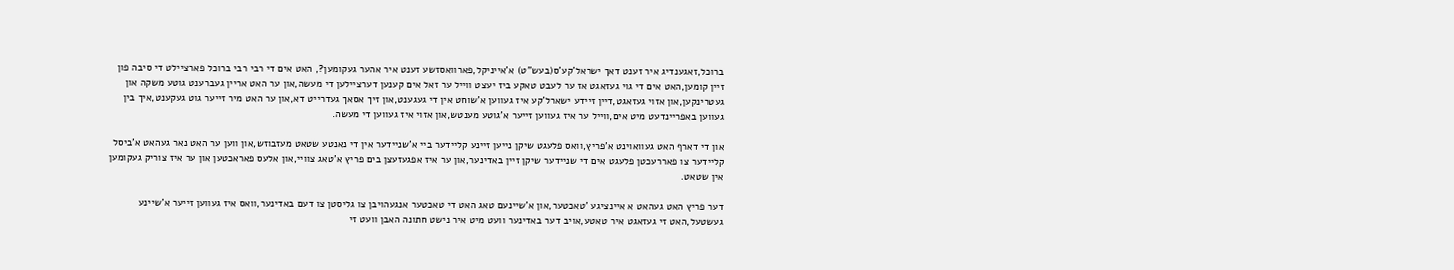ברוכל,זאגענדיג איר זענט דאך ישראל'קע'ס(בעש"ט) א'אייניקל,פארוואסזשע זענט איר אהער געקומען?, האט אים די רבי רבי ברוכל פארציילט די סיבה פון זיין קומען,האט אים די גוי געזאגט אז ער לעבט טאקע ביז יעצט ווייל ער זאל אים קענען דערציילען די מעשה,און ער האט אריין געברענט גוטע משקה און געטרינקען,און אזוי געזאגט,דיין זיידע ישארל'קע איז געווען א'שוחט אין די געגענט,און זיך אסאך געדרייט דא,און ער האט מיר זייער גוט געקענט,איך בין געווען באפריינדעט מיט אים,ווייל ער איז געווען זייער א'גוטע מענטש,און אזוי איז געווען די מעשה.

און די דארף האט געוואוינט א'פריץ,וואס פלעגט שיקן נייען זיינע קליידער ביי א'שניידער אין די נאנטע שטאט מעזבוזש,און ווען ער האט נאר געהאט א'ביסל קליידער צו פאררעכטן פלעגט אים די שניידער שיקן זיין באדינער,און ער איז אפגעזעצן בים פריץ א'טאג צוויי,און אלעס פאראכטען און ער איז צוריק געקומען אין שטאט.

דער פריץ האט געהאט א איינציגע 'טאכטער,און א'שיינעם טאג האט די טאכטער אנגעהויבן צו גליסטן צו דעם באדינער,וואס איז געווען זייער א'שיינע געשטעל,האט זי געזאגט איר טאטע,אויב דער באדינער וועט מיט איר נישט חתונה האבן וועט זי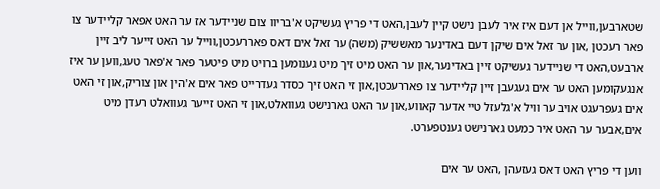שטארבען,ווייל אן דעם איז איר לעבן נישט קיין לעבן,האט די פריץ געשיקט א'בריוו צום שניידער אז ער האט אפאר קליידער צו פאר רעכטן ,און ער זאל אים שיקן דעם באדינער מאששיק (משה) ער זאל אים דאס פאררעכטן,ווייל ער האט זייער ליב זיין ארבעט,האט די שניידער געשיקט זיין באדינער,און ער האט מיט זיך מיט גענומען ברויט מיט פיטער פאר א'פאר טעג,ווען ער איז אנגעקומען האט ער אים געגעבן זיין קליידער צו פאררעכטן,און זי האט זיך כסדר געדרייט פאר אים א'הין און צוריק,און זי האט אים געפרעגט אויב ער וויל א'גלעזל טיי אדער קאווע,און ער האט גארנישט געוואלט,און זי האט זייער געוואלט רעדן מיט אים,אבער ער האט איר כמעט גארנישט גענטפערט.

ווען די פריץ האט דאס געזעהן ,האט ער אים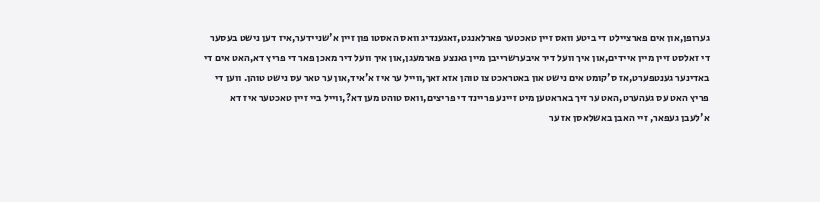גערופן,און אים פארציילט די ביטע וואס זיין טאכטער פארלאנגט,זאגענדיג וואס האסטו פון זיין א'שניידער,איז דען נישט בעסער די זאלסט זיין מיין איידים,און איך וועל דיר איבערשרייבן מיין גאנצע פארמעגן,און איך וועל דיר מאכן פאר די פריץ דא,האט אים די באדינער גענטפערט,אז ס'קומט אים נישט און באטראכט צו טוהן אזא זאך,ווייל ער איז א'איד,און ער טאר עס נישט טוהן. ווען די פריץ האט עס געהערט,האט ער זיך באראטען מיט זיינע פריינד די פריצים,וואס טוהט מען דא?,ווייל ביי זיין טאכטער איז דא א'לעבן געפאר, זיי האבן באשלאסן אז ער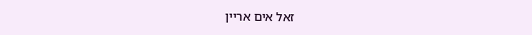זאל אים אריין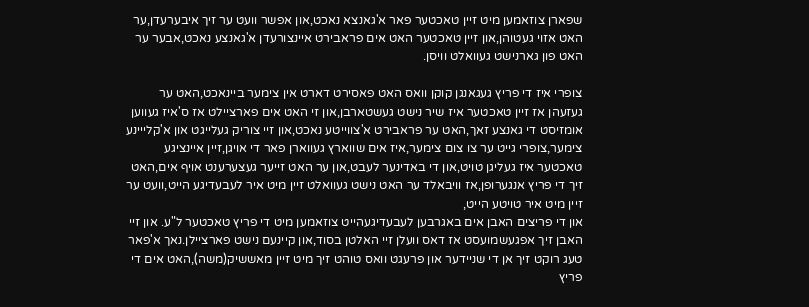שפארן צוזאמען מיט זיין טאכטער פאר א'גאנצא נאכט,און אפשר וועט ער זיך איבערעדן,ער האט אזוי געטוהן,און זיין טאכטער האט אים פראבירט איינצורעדן א'גאנצע נאכט,אבער ער האט פון גארנישט געוואלט וויסן.

צופרי איז די פריץ געגאנגן קוקן וואס האט פאסירט דארט אין צימער ביינאכט,האט ער געזעהן אז זיין טאכטער איז שיר נישט געשטארבן,און זי האט אים פארציילט אז ס'איז געווען אומזיסט די גאנצע זאך,האט ער פראבירט א'צווייטע נאכט,און זיי צוריק געלייגט און א'קלייינע צימער,צופרי גייט ער צו צום צימער,איז אים שווארץ געווארן פאר די אויגן,זיין איינציגע טאכטער איז געליגן טויט,און די באדינער לעבט,און ער האט זייער געצערענט אויף אים,האט זיך די פריץ אנגערופן,אז וויבאלד ער האט נישט געוואלט זיין מיט איר לעבעדיגע הייט,וועט ער זיין מיט איר טויטע הייט,
און די פריצים האבן אים באגרבען לעבעדיגעהייט צוזאמען מיט די פריץ טאכטער ל"ע. און זיי האבן זיך אפגעשמועסט אז דאס וועלן זיי האלטן בסוד,און קיינעם נישט פארציילן.נאך א'פאר טעג רוקט זיך אן די שניידער און פרעגט וואס טוהט זיך מיט זיין מאששיק(משה),האט אים די פריץ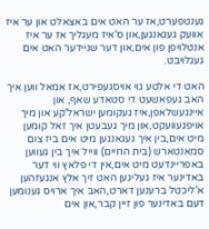גענטפערט,אז ער האט אים באצאלט און ער איז אוועק געגאנגען,און ס'איז מעגליך אז ער איז אנטלויפן פון אים,און דער שניידער האט אים געגלויבט.

האט די אלטע גוי אויסגעפירט,אז אמאל ווען איך האב געפאשעט די סטאדע שאף, און איינגעשלאפן,איז געקומען ישראל'קע און מיך אויפגעוועקט,און מיך געבעטן איך זאל קומען מיט אים,בין איך געגאנגען מיט אים ביז צום סמאנטארש (בית החיים) ווייל איך בין געווען באפריינדעט מיט אים,אין די פלאץ ווי דער באדינער איז געליגען האט זיך אלץ אנגעזהען א'ליכטל ברענען דארט,האב איך ארויס גענומען דעם באדינער פון זיין קבר,און אים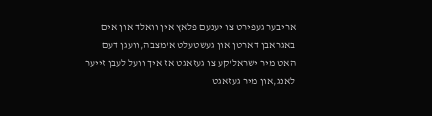אריבער געפירט צו יענעם פלאץ אין וואלד און אים באגראבן דארטן און געשטעלט א'מצבה,וועגן דעם האט מיר ישראל'קע צו געזאגט אז איך וועל לעבן זייער לאנג,און מיר געזאגט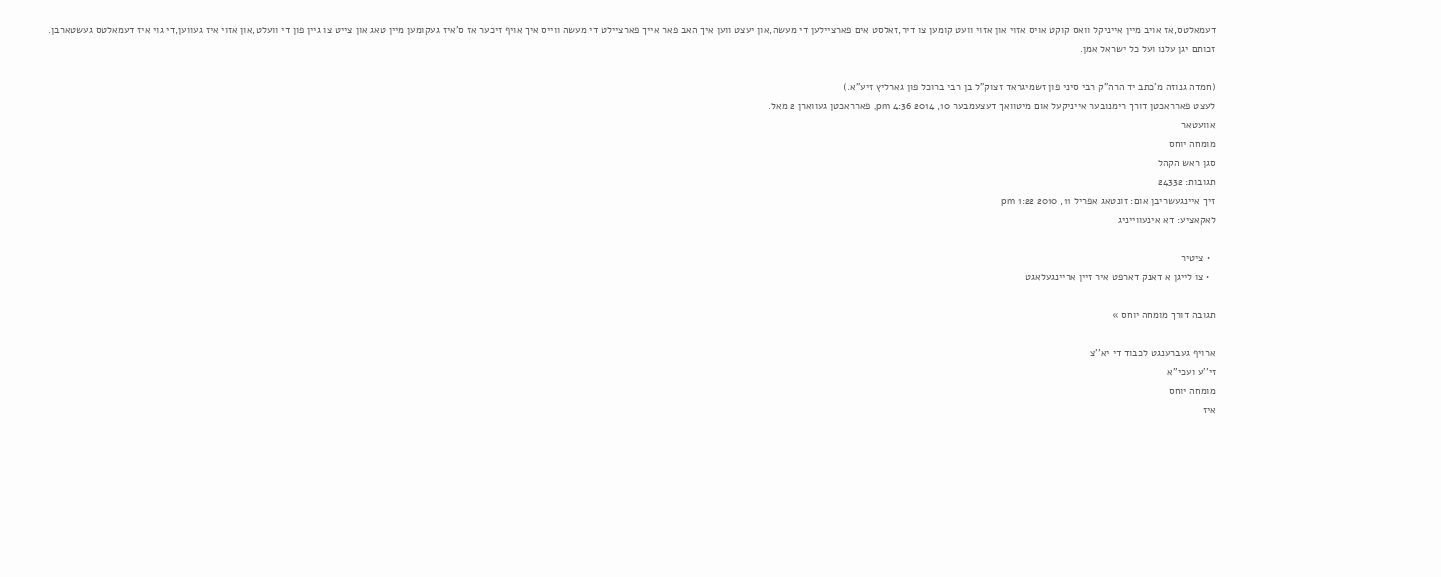דעמאלטס,אז אויב מיין אייניקל וואס קוקט אויס אזוי און אזוי וועט קומען צו דיר,זאלסט אים פארציילען די מעשה,און יעצט ווען איך האב פאר אייך פארציילט די מעשה ווייס איך אויף זיכער אז ס'איז געקומען מיין טאג און צייט צו גיין פון די וועלט,און אזוי איז געווען,די גוי איז דעמאלטס געשטארבן.
זכותם יגן עלנו ועל כל ישראל אמן.

(חמדה גנוזה מ'כתב יד הרה"ק רבי סיני פון זשמיגראד זצוק"ל בן רבי ברוכל פון גארליץ זיע"א.)
לעצט פארראכטן דורך רימנובער אייניקעל אום מיטוואך דעצעמבער 10, 2014 4:36 pm, פארראכטן געווארן 2 מאל.
אוועטאר
מומחה יוחס
סגן ראש הקהל
תגובות: 24332
זיך איינגעשריבן אום: זונטאג אפריל 11, 2010 1:22 pm
לאקאציע: דא אינעווייניג

  • ציטיר
  • צו לייגן א דאנק דארפט איר זיין אריינגעלאגט

תגובה דורך מומחה יוחס »

ארויף געברענגט לכבוד די יא''צ
זי''ע ועכי''א
מומחה יוחס
איז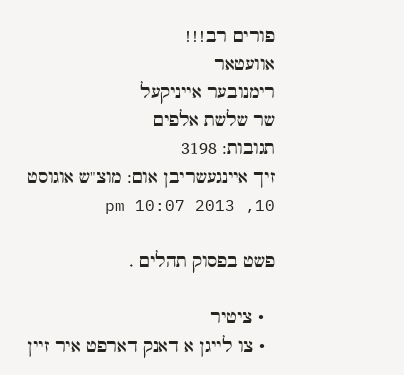פורים רב!!!
אוועטאר
רימנובער אייניקעל
שר שלשת אלפים
תגובות: 3198
זיך איינגעשריבן אום: מוצ"ש אוגוסט 10, 2013 10:07 pm

פשט בפסוק תהלים .

  • ציטיר
  • צו לייגן א דאנק דארפט איר זיין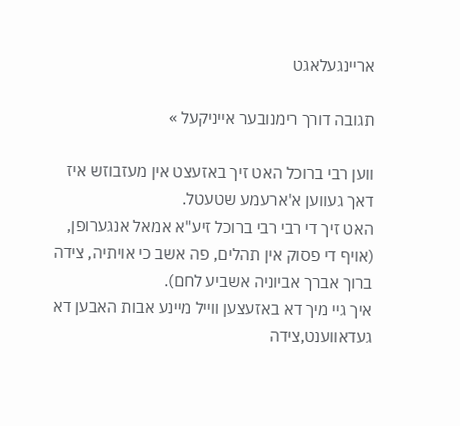אריינגעלאגט

תגובה דורך רימנובער אייניקעל »

ווען רבי ברוכל האט זיך באזעצט אין מעזבוזש איז דאך געווען א'ארעמע שטעטל.
האט זיך די רבי רבי ברוכל זיע"א אמאל אנגערופן, (אויף די פסוק אין תהלים, פה אשב כי אויתיה, צידה ברוך אברך אביוניה אשביע לחם).
איך גיי מיך דא באזעצען ווייל מיינע אבות האבען דא געדאווענט,צידה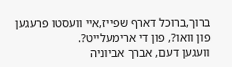ברוך,ברוכל דארף שפייז,איי וועסטו פרעגען פון וואו?, פון די ארימעלייט?.
וועגען דעם, אברך אביוניה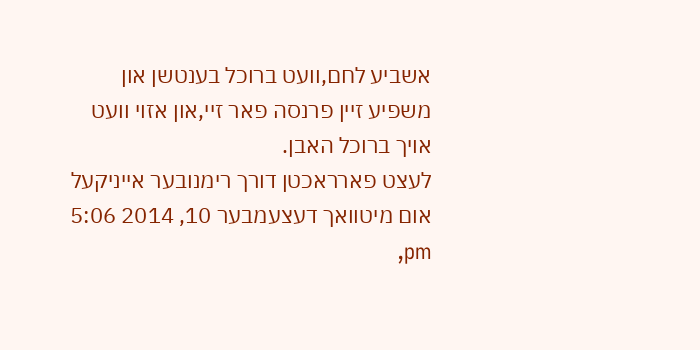אשביע לחם,וועט ברוכל בענטשן און משפיע זיין פרנסה פאר זיי,און אזוי וועט אויך ברוכל האבן.
לעצט פארראכטן דורך רימנובער אייניקעל אום מיטוואך דעצעמבער 10, 2014 5:06 pm,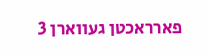פארראכטן געווארן 3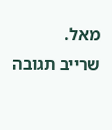מאל.
שרייב תגובה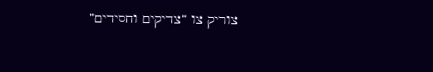צוריק צו “צדיקים וחסידים”